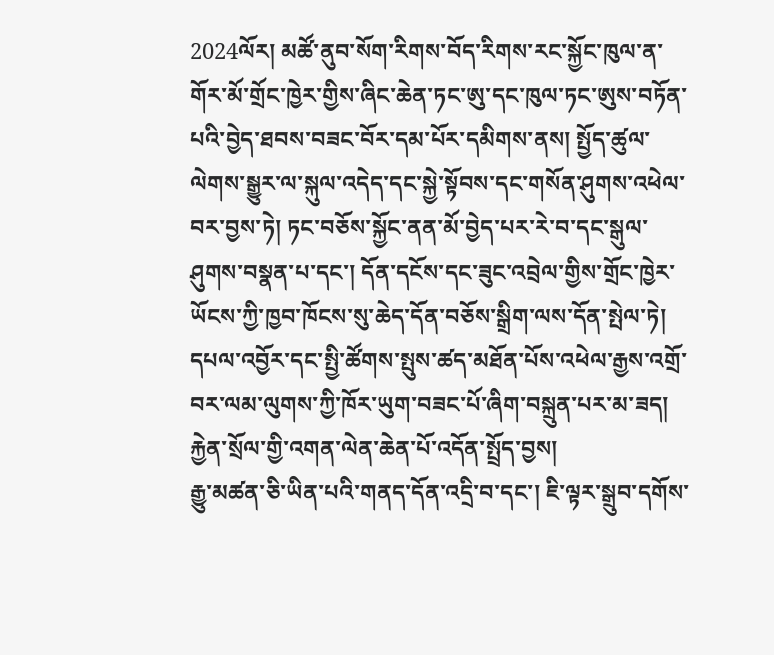2024ལོར། མཚོ་ནུབ་སོག་རིགས་བོད་རིགས་རང་སྐྱོང་ཁུལ་ན་གོར་མོ་གྲོང་ཁྱེར་གྱིས་ཞིང་ཆེན་ཏང་ཨུ་དང་ཁུལ་ཏང་ཨུས་བཏོན་པའི་བྱེད་ཐབས་བཟང་བོར་དམ་པོར་དམིགས་ནས། སྤྱོད་ཚུལ་ལེགས་སྒྱུར་ལ་སྐུལ་འདེད་དང་སྐྱེ་སྟོབས་དང་གསོན་ཤུགས་འཕེལ་བར་བྱས་ཏེ། ཏང་བཅོས་སྐྱོང་ནན་མོ་བྱེད་པར་རེ་བ་དང་སྒུལ་ཤུགས་བསྣན་པ་དང་། དོན་དངོས་དང་ཟུང་འབྲེལ་གྱིས་གྲོང་ཁྱེར་ཡོངས་ཀྱི་ཁྱབ་ཁོངས་སུ་ཆེད་དོན་བཅོས་སྒྲིག་ལས་དོན་སྤེལ་ཏེ། དཔལ་འབྱོར་དང་སྤྱི་ཚོགས་སྤུས་ཚད་མཐོན་པོས་འཕེལ་རྒྱས་འགྲོ་བར་ལམ་ལུགས་ཀྱི་ཁོར་ཡུག་བཟང་པོ་ཞིག་བསྐྲུན་པར་མ་ཟད། རྐྱེན་སྲོལ་གྱི་འགན་ལེན་ཆེན་པོ་འདོན་སྤྲོད་བྱས།
རྒྱུ་མཚན་ཅི་ཡིན་པའི་གནད་དོན་འདྲི་བ་དང་། ཇི་ལྟར་སྒྲུབ་དགོས་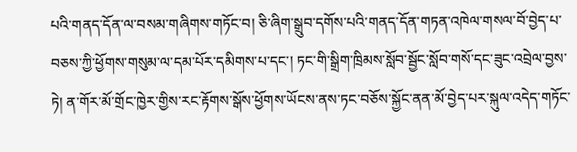པའི་གནད་དོན་ལ་བསམ་གཞིགས་གཏོང་བ། ཅི་ཞིག་སྒྲུབ་དགོས་པའི་གནད་དོན་གཏན་འཁེལ་གསལ་བོ་བྱེད་པ་བཅས་ཀྱི་ཕྱོགས་གསུམ་ལ་དམ་པོར་དམིགས་པ་དང་། ཏང་གི་སྒྲིག་ཁྲིམས་སློབ་སྦྱོང་སློབ་གསོ་དང་ཟུང་འབྲེལ་བྱས་ཏེ། ན་གོར་མོ་གྲོང་ཁྱེར་གྱིས་རང་རྟོགས་སྒོས་ཕྱོགས་ཡོངས་ནས་ཏང་བཅོས་སྐྱོང་ནན་མོ་བྱེད་པར་སྐུལ་འདེད་གཏོང་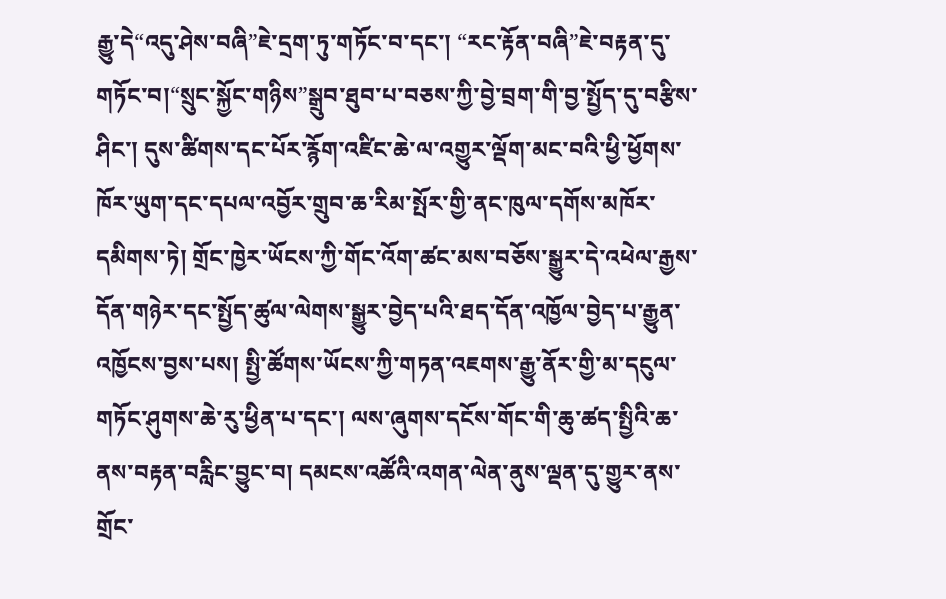རྒྱུ་དེ“འདུ་ཤེས་བཞི”ཇེ་དྲག་ཏུ་གཏོང་བ་དང་། “རང་རྟོན་བཞི”ཇེ་བརྟན་དུ་གཏོང་བ།“སྲུང་སྐྱོང་གཉིས”སྒྲུབ་ཐུབ་པ་བཅས་ཀྱི་བྱེ་བྲག་གི་བྱ་སྤྱོད་དུ་བརྩིས་ཤིང་། དུས་ཚིགས་དང་པོར་རྙོག་འཛིང་ཆེ་ལ་འགྱུར་ལྡོག་མང་བའི་ཕྱི་ཕྱོགས་ཁོར་ཡུག་དང་དཔལ་འབྱོར་གྲུབ་ཆ་རིམ་སྤོར་གྱི་ནང་ཁུལ་དགོས་མཁོར་དམིགས་ཏེ། གྲོང་ཁྱེར་ཡོངས་ཀྱི་གོང་འོག་ཚང་མས་བཅོས་སྒྱུར་དེ་འཕེལ་རྒྱས་དོན་གཉེར་དང་སྤྱོད་ཚུལ་ལེགས་སྒྱུར་བྱེད་པའི་ཐད་དོན་འཁྱོལ་བྱེད་པ་རྒྱུན་འཁྱོངས་བྱས་པས། སྤྱི་ཚོགས་ཡོངས་ཀྱི་གཏན་འཇགས་རྒྱུ་ནོར་གྱི་མ་དངུལ་གཏོང་ཤུགས་ཆེ་རུ་ཕྱིན་པ་དང་། ལས་ཞུགས་དངོས་གོང་གི་ཆུ་ཚད་སྤྱིའི་ཆ་ནས་བརྟན་བརླིང་བྱུང་བ། དམངས་འཚོའི་འགན་ལེན་ནུས་ལྡན་དུ་གྱུར་ནས་གྲོང་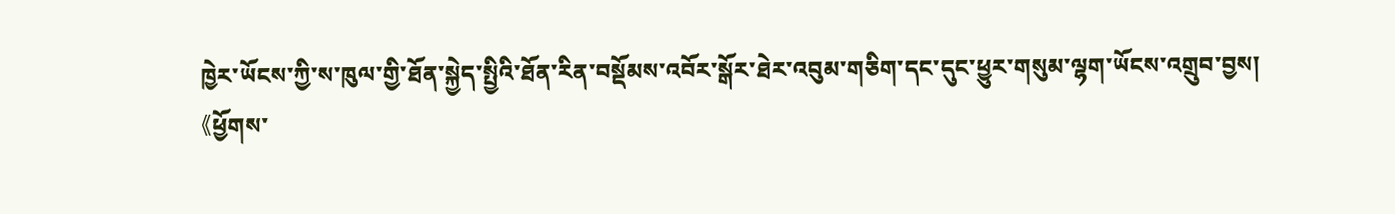ཁྱེར་ཡོངས་ཀྱི་ས་ཁུལ་གྱི་ཐོན་སྐྱེད་སྤྱིའི་ཐོན་རིན་བསྡོམས་འབོར་སྒོར་ཐེར་འབུམ་གཅིག་དང་དུང་ཕྱུར་གསུམ་ལྷག་ཡོངས་འགྲུབ་བྱས།
《ཕྱོགས་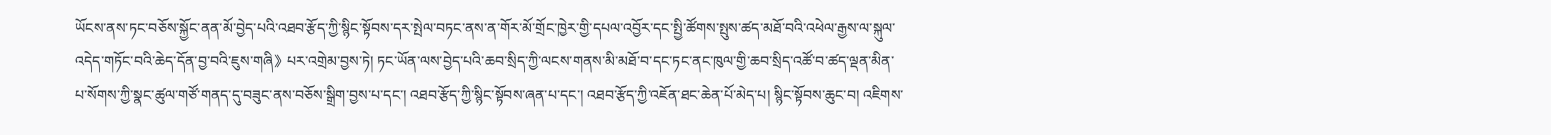ཡོངས་ནས་ཏང་བཅོས་སྐྱོང་ནན་མོ་བྱེད་པའི་འཐབ་རྩོད་ཀྱི་སྙིང་སྟོབས་དར་སྤེལ་བཏང་ནས་ན་གོར་མོ་གྲོང་ཁྱེར་གྱི་དཔལ་འབྱོར་དང་སྤྱི་ཚོགས་སྤུས་ཚད་མཐོ་བའི་འཕེལ་རྒྱས་ལ་སྐུལ་འདེད་གཏོང་བའི་ཆེད་དོན་བྱ་བའི་ཇུས་གཞི》པར་འགྲེམ་བྱས་ཏེ། ཏང་ཡོན་ལས་བྱེད་པའི་ཆབ་སྲིད་ཀྱི་ལངས་གནས་མི་མཐོ་བ་དང་ཏང་ནང་ཁུལ་གྱི་ཆབ་སྲིད་འཚོ་བ་ཚད་ལྡན་མིན་པ་སོགས་ཀྱི་སྣང་ཚུལ་གཙོ་གནད་དུ་བཟུང་ནས་བཅོས་སྒྲིག་བྱས་པ་དང་། འཐབ་རྩོད་ཀྱི་སྙིང་སྟོབས་ཞན་པ་དང་། འཐབ་རྩོད་ཀྱི་འཇོན་ཐང་ཆེན་པོ་མེད་པ། སྙིང་སྟོབས་ཆུང་བ། འཇིགས་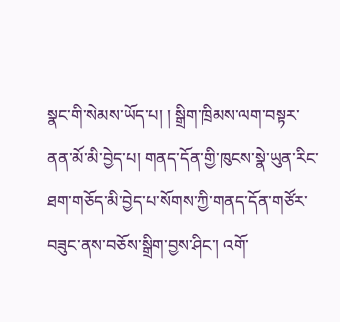སྣང་གི་སེམས་ཡོད་པ། ། སྒྲིག་ཁྲིམས་ལག་བསྟར་ནན་མོ་མི་བྱེད་པ། གནད་དོན་གྱི་ཁུངས་སྣེ་ཡུན་རིང་ཐག་གཅོད་མི་བྱེད་པ་སོགས་ཀྱི་གནད་དོན་གཙོར་བཟུང་ནས་བཅོས་སྒྲིག་བྱས་ཤིང་། འགོ་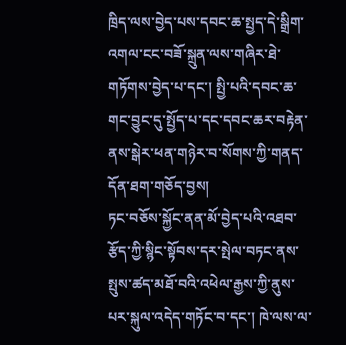ཁྲིད་ལས་བྱེད་པས་དབང་ཆ་སྤྱད་དེ་སྒྲིག་འགལ་ངང་བཟོ་སྐྲུན་ལས་གཞིར་ཐེ་གཏོགས་བྱེད་པ་དང་། སྤྱི་པའི་དབང་ཆ་གང་བྱུང་དུ་སྤྱོད་པ་དང་དབང་ཆར་བརྟེན་ནས་སྒེར་ཕན་གཉེར་བ་སོགས་ཀྱི་གནད་དོན་ཐག་གཅོད་བྱས།
ཏང་བཅོས་སྐྱོང་ནན་མོ་བྱེད་པའི་འཐབ་རྩོད་ཀྱི་སྙིང་སྟོབས་དར་སྤེལ་བཏང་ནས་སྤུས་ཚད་མཐོ་བའི་འཕེལ་རྒྱས་ཀྱི་ནུས་པར་སྐུལ་འདེད་གཏོང་བ་དང་། ཁེ་ལས་ལ་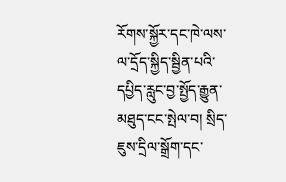རོགས་སྐྱོར་དང་ཁེ་ལས་ལ་དྲོད་སྐྱིད་སྦྱིན་པའི་དཔྱིད་རླུང་བྱ་སྤྱོད་རྒྱུན་མཐུད་ངང་སྤེལ་བ། སྲིད་ཇུས་དྲིལ་སྒྲོག་དང་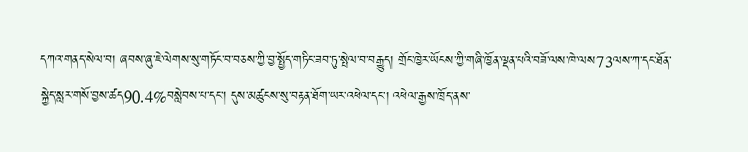དཀའ་གནད་སེལ་བ། ཞབས་ཞུ་ཇེ་ལེགས་སུ་གཏོང་བ་བཅས་ཀྱི་བྱ་སྤྱོད་གཏིང་ཟབ་ཏུ་སྤེལ་བ་བརྒྱུད། གྲོང་ཁྱེར་ཡོངས་ཀྱི་གཞི་ཁྱོན་ལྡན་པའི་བཟོ་ལས་ཁེ་ལས73ལས་ཀ་དང་ཐོན་སྐྱེད་སླར་གསོ་བྱས་ཚད90.4%བསླེབས་པ་དང་། དུས་མཚུངས་སུ་བརྟན་ཐོག་ཡར་འཕེལ་དང་། འཕེལ་རྒྱས་ཁྲོད་ནས་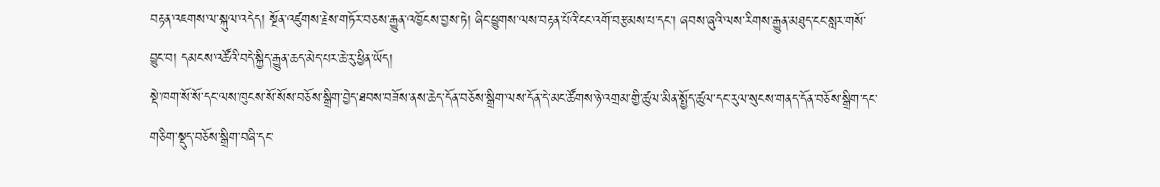བརྟན་འཇགས་ལ་སྐུལ་འདེད། སྔོན་འཛུགས་རྗེས་གཏོར་བཅས་རྒྱུན་འཁྱོངས་བྱས་ཏེ། ཞིང་ཕྱུགས་ལས་བརྟན་པོའི་ངང་འགོ་བརྩམས་པ་དང་། ཞབས་ཞུའི་ལས་རིགས་རྒྱུན་མཐུད་ངང་སླར་གསོ་བྱུང་བ། དམངས་འཚོའི་བདེ་སྐྱིད་རྒྱུན་ཆད་མེད་པར་ཆེ་རུ་ཕྱིན་ཡོད།
སྡེ་ཁག་སོ་སོ་དང་ལས་ཁུངས་སོ་སོས་བཅོས་སྒྲིག་བྱེད་ཐབས་བཟོས་ནས་ཆེད་དོན་བཅོས་སྒྲིག་ལས་དོན་དེ་མང་ཚོགས་ཉེ་འགྲམ་གྱི་ཚུལ་མིན་སྤྱོད་ཚུལ་དང་རུལ་སུངས་གནད་དོན་བཅོས་སྒྲིག་དང་གཅིག་སྡུད་བཅོས་སྒྲིག་བཞི་དང་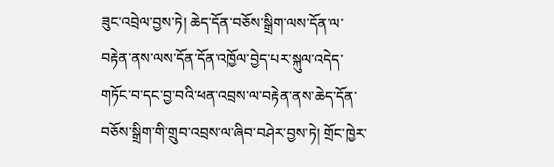ཟུང་འབྲེལ་བྱས་ཏེ། ཆེད་དོན་བཅོས་སྒྲིག་ལས་དོན་ལ་བརྟེན་ནས་ལས་དོན་དོན་འཁྱོལ་བྱེད་པར་སྐུལ་འདེད་གཏོང་བ་དང་བྱ་བའི་ཕན་འབྲས་ལ་བརྟེན་ནས་ཆེད་དོན་བཅོས་སྒྲིག་གི་གྲུབ་འབྲས་ལ་ཞིབ་བཤེར་བྱས་ཏེ། གྲོང་ཁྱེར་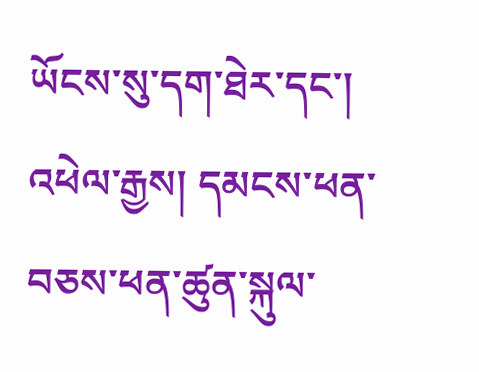ཡོངས་སུ་དག་ཐེར་དང་། འཕེལ་རྒྱས། དམངས་ཕན་བཅས་ཕན་ཚུན་སྐུལ་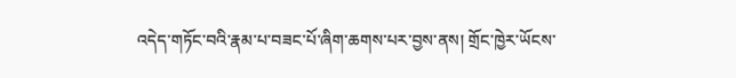འདེད་གཏོང་བའི་རྣམ་པ་བཟང་པོ་ཞིག་ཆགས་པར་བྱས་ནས། གྲོང་ཁྱེར་ཡོངས་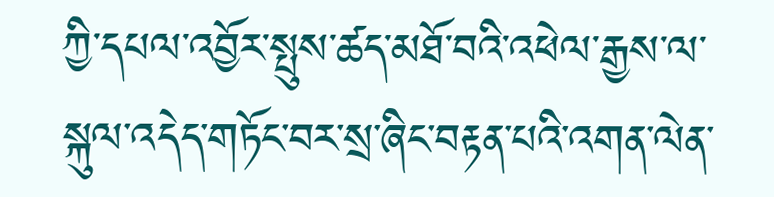ཀྱི་དཔལ་འབྱོར་སྤུས་ཚད་མཐོ་བའི་འཕེལ་རྒྱས་ལ་སྐུལ་འདེད་གཏོང་བར་སྲ་ཞིང་བརྟན་པའི་འགན་ལེན་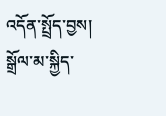འདོན་སྤྲོད་བྱས།
སྒྲོལ་མ་སྐྱིད་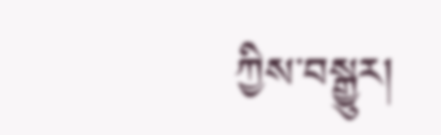ཀྱིས་བསྒྱུར།